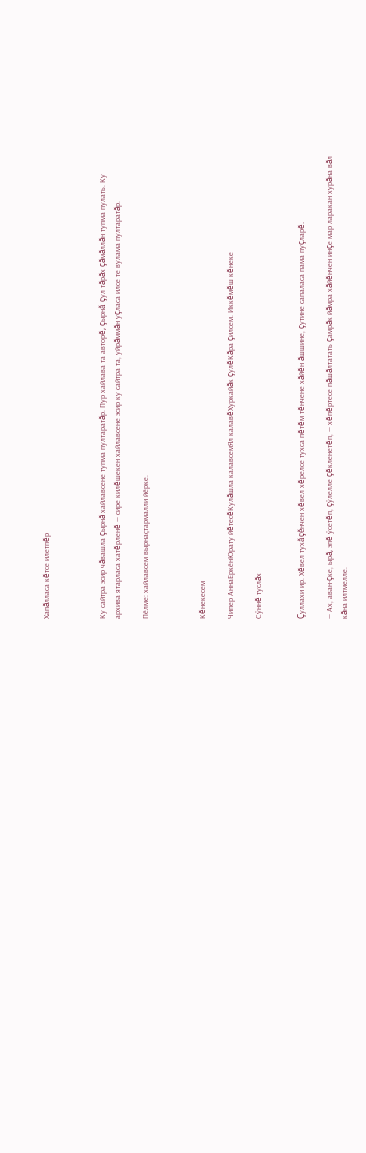Хапăлласа кĕтсе илетпĕр



Ку сайтра эсир чăвашла çырнă хайлавсене тупма пултаратăр. Пур хайлава та авторĕ, çырнă çул тăрăх çăмăллăн тупма пулать. Ку архива ятарласа хатĕрленĕ — сире килĕшекен хайлавсене эсир ку сайтра та, уйрăммăн уçласа илсе те вулама пултаратăр.

Пӗлме: хайлавсем вырнаҫтармалли йӗрке.



Кĕнекесем

Чипер АннаЕркӗнЮрату йĕтесĕКулăшла калавсемЯл калавĕХуркайăк çулĕКăра çилсем. Иккĕмĕш кĕнеке

Сӳннĕ туслăх


Çуллахи ир. Хĕвел тухăçĕнчен хĕвел хĕрелсе тухса пĕтĕм тĕнчене хăйĕн ăшшине, çутине сапаласа пама пуçларĕ.

— Ах, аван-çке, ырă, эпĕ ӳсетĕп, çӳлелле çĕкленетĕп, — хĕпĕртесе пăшăлтатать çамрăк йăмра хăйĕнчен инçе мар ларакан хурăна вăл кăна илтмелле.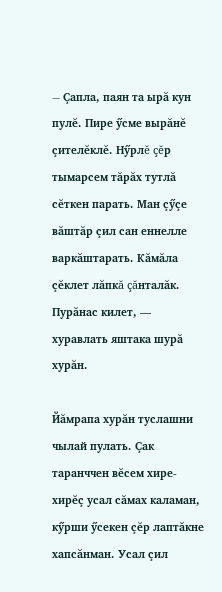— Çапла, паян та ырă кун пулĕ. Пире ӳсме вырăнĕ çителĕклĕ. Нӳрлĕ çĕр тымарсем тăрăх тутлă сĕткен парать. Ман çӳçе вăштăр çил сан еннелле варкăштарать. Кăмăла çĕклет лăпкă çăнталăк. Пурăнас килет, — хуравлать яштака шурă хурăн.

Йăмрапа хурăн туслашни чылай пулать. Çак таранччен вĕсем хире-хирĕç усал сăмах каламан, кӳрши ӳсекен çĕр лаптăкне хапсăнман. Усал çил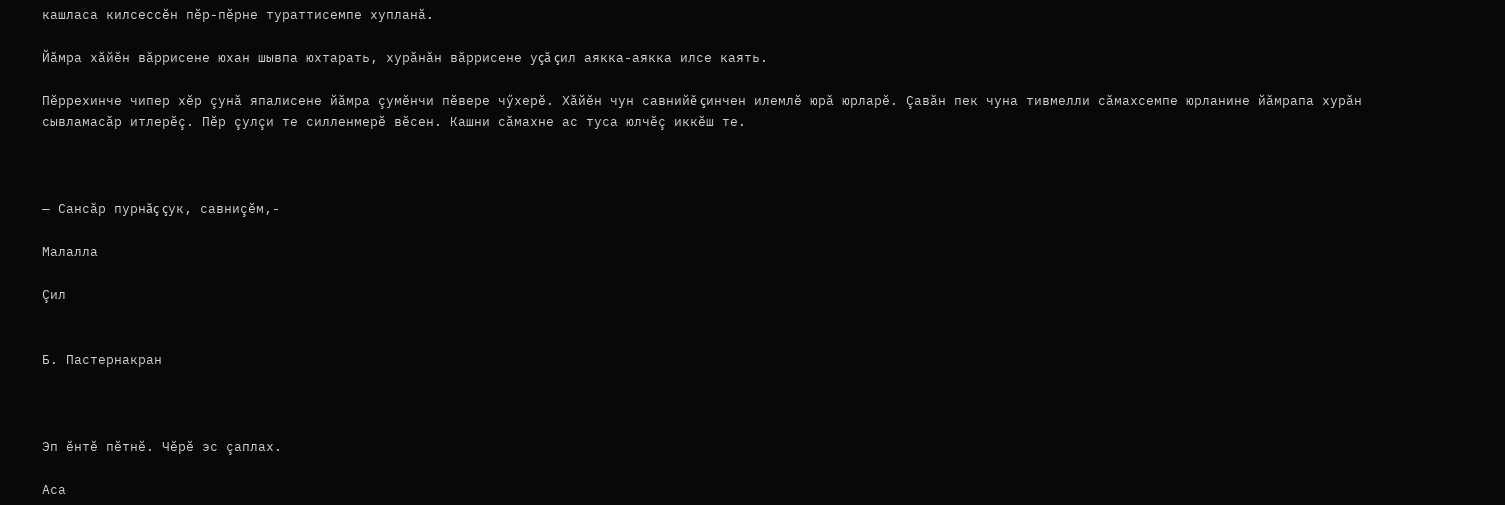кашласа килсессĕн пĕр-пĕрне тураттисемпе хупланă.

Йăмра хăйĕн вăррисене юхан шывпа юхтарать, хурăнăн вăррисене уçă çил аякка-аякка илсе каять.

Пĕррехинче чипер хĕр çунă япалисене йăмра çумĕнчи пĕвере чӳхерĕ. Хăйĕн чун савнийĕ çинчен илемлĕ юрă юрларĕ. Çавăн пек чуна тивмелли сăмахсемпе юрланине йăмрапа хурăн сывламасăр итлерĕç. Пĕр çулçи те силленмерĕ вĕсен. Кашни сăмахне ас туса юлчĕç иккĕш те.



— Сансăр пурнăç çук, савниçĕм,-

Малалла

Çил


Б. Пастернакран



Эп ĕнтĕ пĕтнĕ. Чĕрĕ эс çаплах.

Аса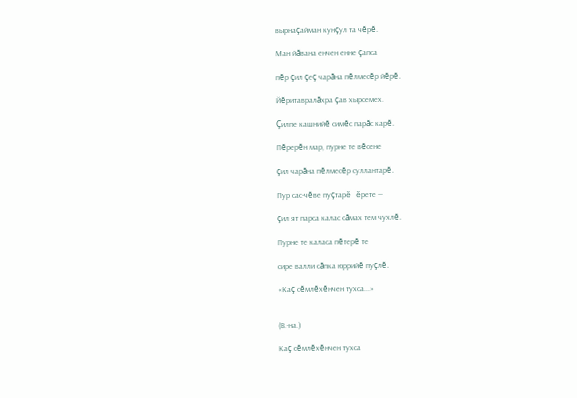вырнаçайман кунçул та чĕрĕ.

Ман йăвана енчен енне çапса

пĕр çил çеç чарăна пĕлмесĕр йĕрĕ.

Йĕритавралăхра çав хырсемех.

Çилпе кашнийĕ симĕс парăс карĕ.

Пĕрерĕн мар, пурне те вĕсене

çил чарăна пĕлмесĕр суллантарĕ.

Пур сас-чĕве пуçтарĕ ĕрете —

çил ят парса калас сăмах тем чухлĕ.

Пурне те каласа пĕтерĕ те

сире валли сăпка юррийĕ пуçлĕ.

«Каç сĕмлĕхĕнчен тухса...»


(В.-на.)

Каç сĕмлĕхĕнчен тухса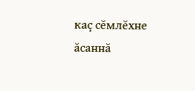каç сĕмлĕхне ăсаннă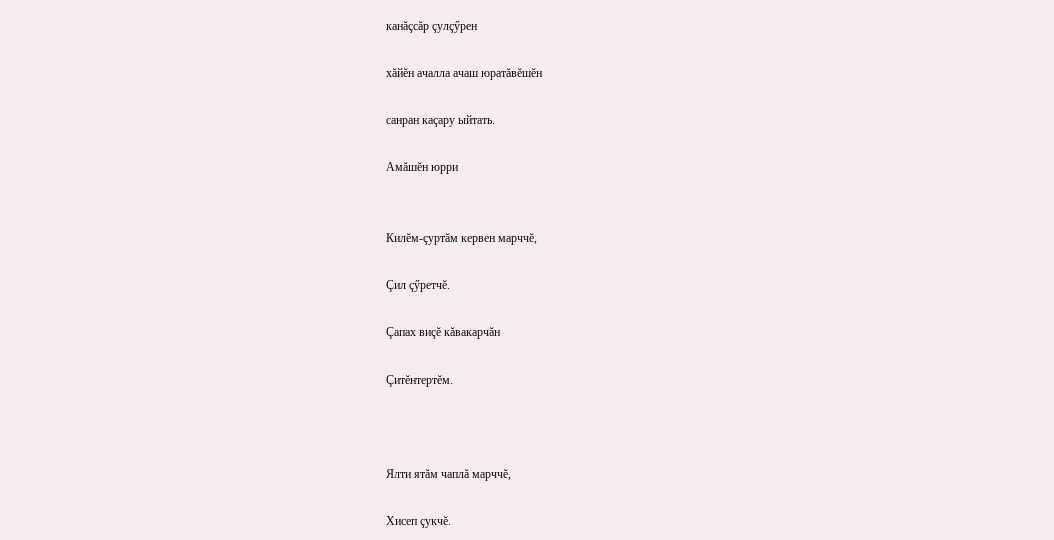канăçсăр çулçӳрен

хăйĕн ачалла ачаш юратăвĕшĕн

санран каçару ыйтать.

Амăшĕн юрри


Килĕм-çуртăм кервен марччĕ,

Çил çӳретчĕ.

Çапах виçĕ кăвакарчăн

Çитĕнтертĕм.



Ялти ятăм чаплă марччĕ,

Хисеп çукчĕ.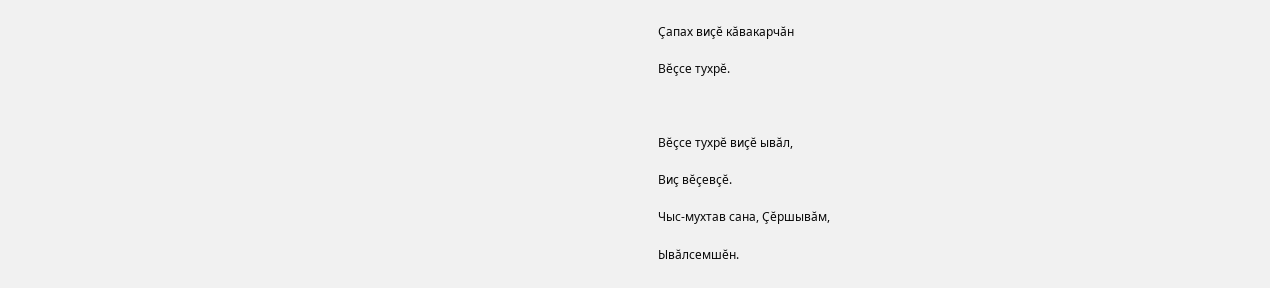Çапах виçĕ кăвакарчăн

Вĕçсе тухрĕ.



Вĕçсе тухрĕ виçĕ ывăл,

Виç вĕçевçĕ.

Чыс-мухтав сана, Çĕршывăм,

Ывăлсемшĕн.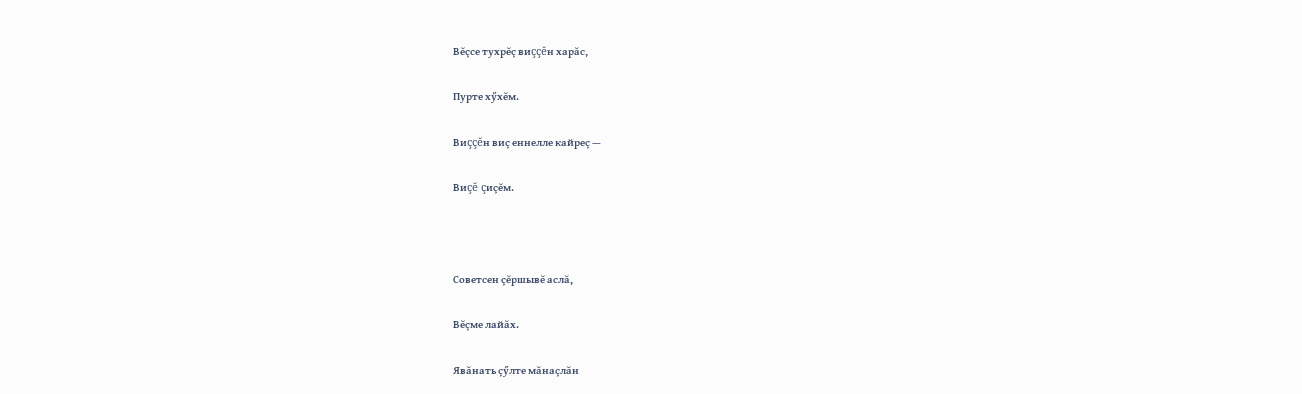Вĕçсе тухрĕç виççĕн харăс,

Пурте хӳхĕм.

Виççĕн виç еннелле кайреç —

Виçĕ çиçĕм.



Советсен çĕршывĕ аслă,

Вĕçме лайăх.

Явăнать çӳлте мăнаçлăн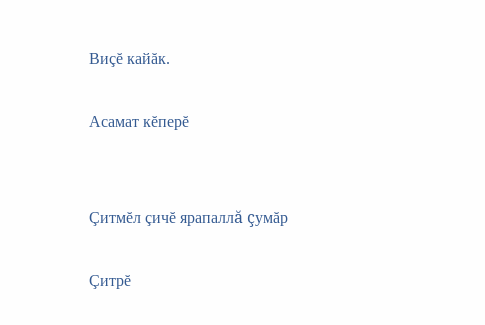Виçĕ кайăк.

Асамат кĕперĕ


Çитмĕл çичĕ ярапаллă çумăр

Çитрĕ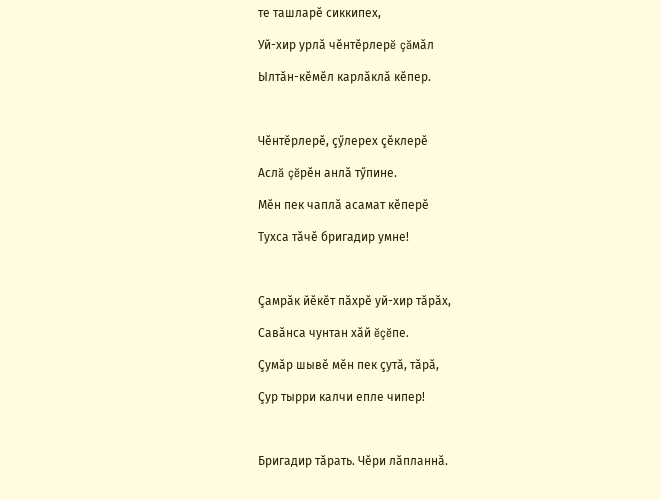те ташларĕ сиккипех,

Уй-хир урлă чĕнтĕрлерĕ çăмăл

Ылтăн-кĕмĕл карлăклă кĕпер.



Чĕнтĕрлерĕ, çӳлерех çĕклерĕ

Аслă çĕрĕн анлă тӳпине.

Мĕн пек чаплă асамат кĕперĕ

Тухса тăчĕ бригадир умне!



Çамрăк йĕкĕт пăхрĕ уй-хир тăрăх,

Савăнса чунтан хăй ĕçĕпе.

Çумăр шывĕ мĕн пек çутă, тăрă,

Çур тырри калчи епле чипер!



Бригадир тăрать. Чĕри лăпланнă.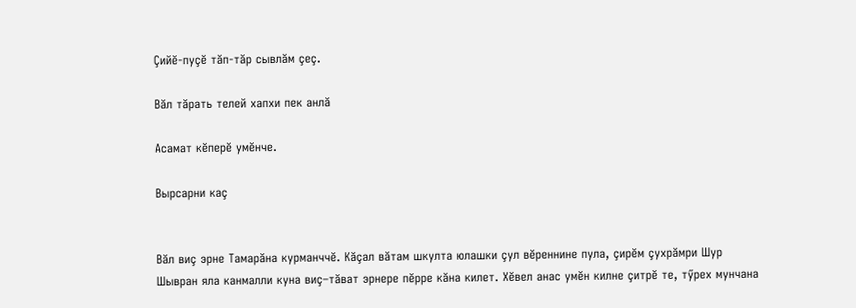Çийĕ-пуçĕ тăп-тăр сывлăм çеç.

Вăл тăрать телей хапхи пек анлă

Асамат кĕперĕ умĕнче.

Вырсарни каç


Вăл виç эрне Тамарăна курманччĕ. Кăçал вăтам шкулта юлашки çул вĕреннине пула, çирĕм çухрăмри Шур Шывран яла канмалли куна виç–тăват эрнере пĕрре кăна килет. Хĕвел анас умĕн килне çитрĕ те, тӳрех мунчана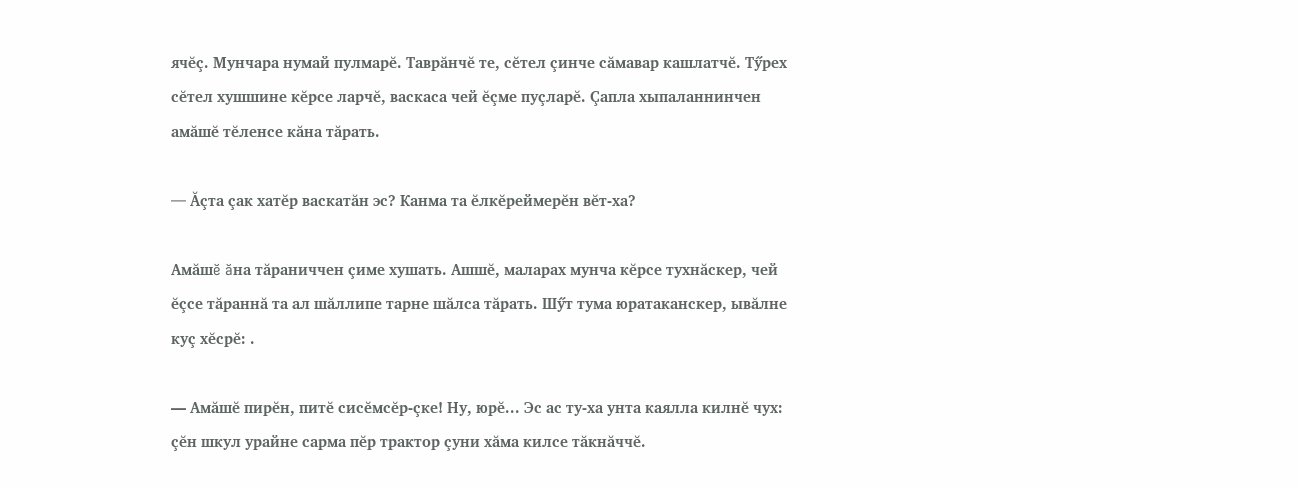ячĕç. Мунчара нумай пулмарĕ. Таврăнчĕ те, сĕтел çинче сăмавар кашлатчĕ. Тӳрех сĕтел хушшине кĕрсе ларчĕ, васкаса чей ĕçме пуçларĕ. Çапла хыпаланнинчен амăшĕ тĕленсе кăна тăрать.

— Ăçта çак хатĕр васкатăн эс? Канма та ĕлкĕреймерĕн вĕт-ха?

Амăшĕ ăна тăраниччен çиме хушать. Ашшĕ, маларах мунча кĕрсе тухнăскер, чей ĕçсе тăраннă та ал шăллипе тарне шăлса тăрать. Шӳт тума юратаканскер, ывăлне куç хĕсрĕ: .

— Амăшĕ пирĕн, питĕ сисĕмсĕр-çке! Ну, юрĕ... Эс ас ту-ха унта каялла килнĕ чух: çĕн шкул урайне сарма пĕр трактор çуни хăма килсе тăкнăччĕ.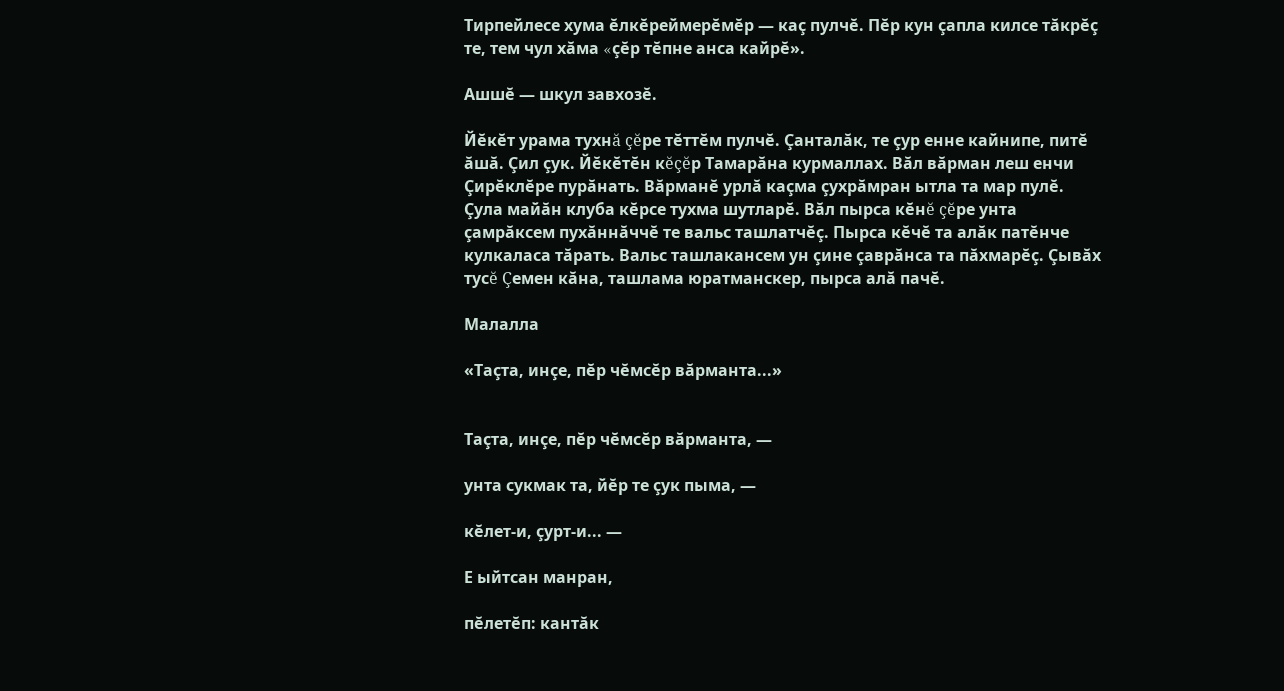Тирпейлесе хума ĕлкĕреймерĕмĕр — каç пулчĕ. Пĕр кун çапла килсе тăкрĕç те, тем чул хăма «çĕр тĕпне анса кайрĕ».

Ашшĕ — шкул завхозĕ.

Йĕкĕт урама тухнă çĕре тĕттĕм пулчĕ. Çанталăк, те çур енне кайнипе, питĕ ăшă. Çил çук. Йĕкĕтĕн кĕçĕр Тамарăна курмаллах. Вăл вăрман леш енчи Çирĕклĕре пурăнать. Вăрманĕ урлă каçма çухрăмран ытла та мар пулĕ. Çула майăн клуба кĕрсе тухма шутларĕ. Вăл пырса кĕнĕ çĕре унта çамрăксем пухăннăччĕ те вальс ташлатчĕç. Пырса кĕчĕ та алăк патĕнче кулкаласа тăрать. Вальс ташлакансем ун çине çаврăнса та пăхмарĕç. Çывăх тусĕ Çемен кăна, ташлама юратманскер, пырса алă пачĕ.

Малалла

«Таçта, инçе, пĕр чĕмсĕр вăрманта...»


Таçта, инçе, пĕр чĕмсĕр вăрманта, —

унта сукмак та, йĕр те çук пыма, —

кĕлет-и, çурт-и... —

Е ыйтсан манран,

пĕлетĕп: кантăк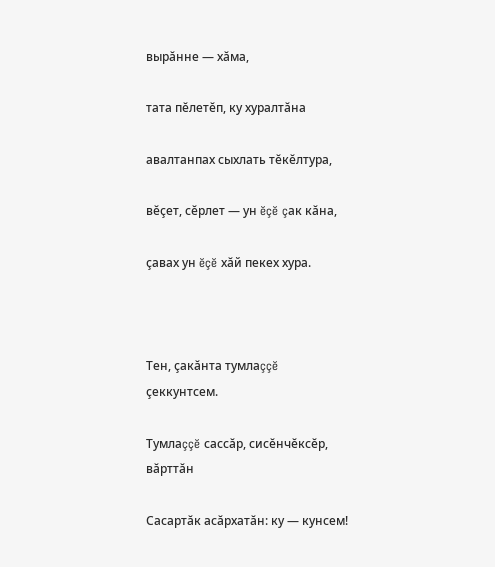вырăнне — хăма,

тата пĕлетĕп, ку хуралтăна

авалтанпах сыхлать тĕкĕлтура,

вĕçет, сĕрлет — ун ĕçĕ çак кăна,

çавах ун ĕçĕ хăй пекех хура.



Тен, çакăнта тумлаççĕ çеккунтсем.

Тумлаççĕ сассăр, сисĕнчĕксĕр, вăрттăн

Сасартăк асăрхатăн: ку — кунсем!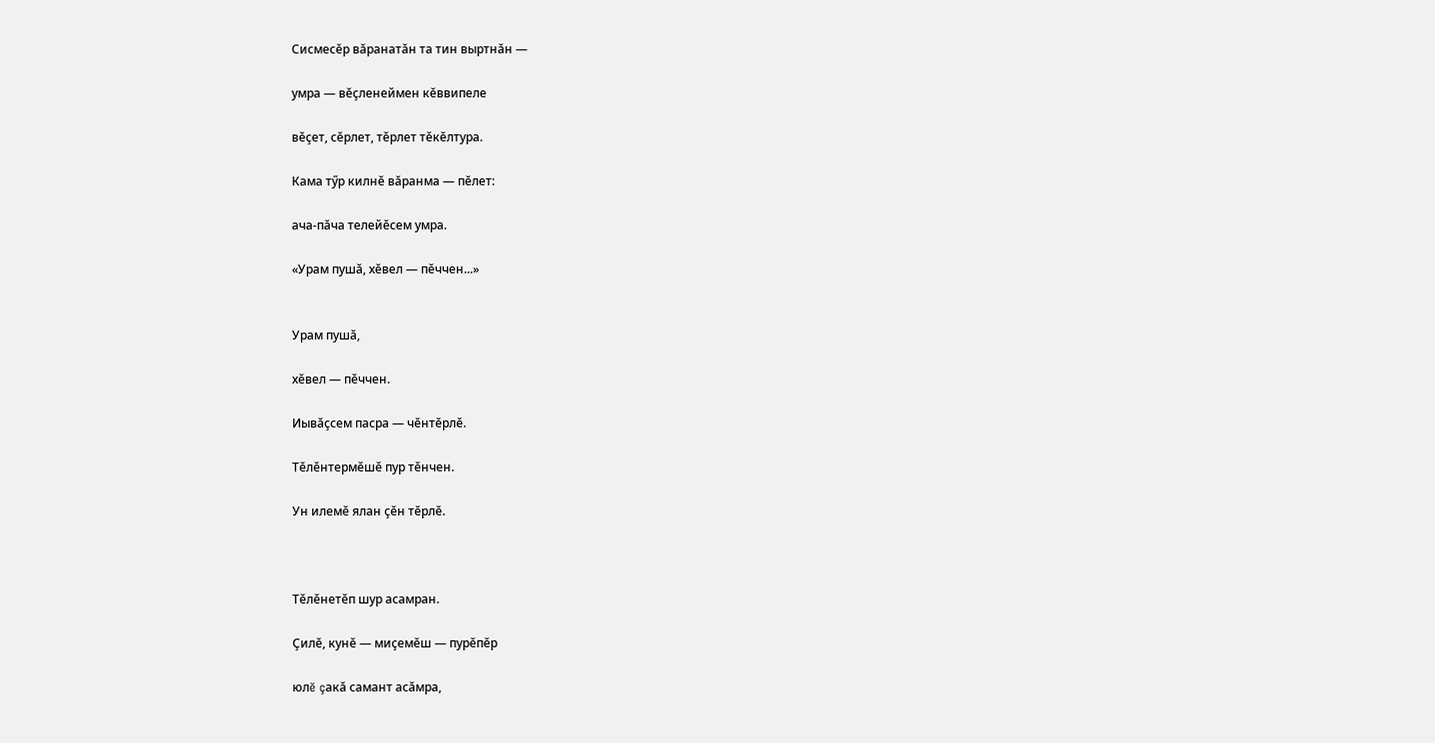Сисмесĕр вăранатăн та тин выртнăн —

умра — вĕçленеймен кĕввипеле

вĕçет, сĕрлет, тĕрлет тĕкĕлтура.

Кама тӳр килнĕ вăранма — пĕлет:

ача-пăча телейĕсем умра.

«Урам пушă, хĕвел — пĕччен...»


Урам пушă,

хĕвел — пĕччен.

Иывăçсем пасра — чĕнтĕрлĕ.

Тĕлĕнтермĕшĕ пур тĕнчен.

Ун илемĕ ялан çĕн тĕрлĕ.



Тĕлĕнетĕп шур асамран.

Çилĕ, кунĕ — миçемĕш — пурĕпĕр

юлĕ çакă самант асăмра,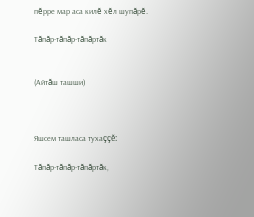пĕрре мар аса килĕ хĕл шупăрĕ.

Тăпăр-тăпăр-тăпăртăк


(Айтăш ташши)



Яшсем ташласа тухаççĕ:

Тăпăр-тăпăр-тăпăртăк,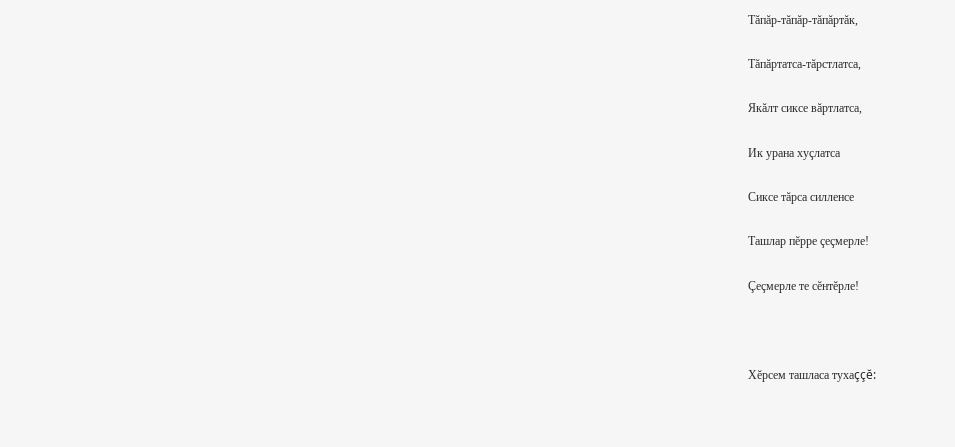Тăпăр-тăпăр-тăпăртăк,

Тăпăртатса-тăрстлатса,

Якăлт сиксе вăртлатса,

Ик урана хуçлатса

Сиксе тăрса силленсе

Ташлар пĕрре çеçмерле!

Çеçмерле те сĕнтĕрле!



Хĕрсем ташласа тухаççĕ: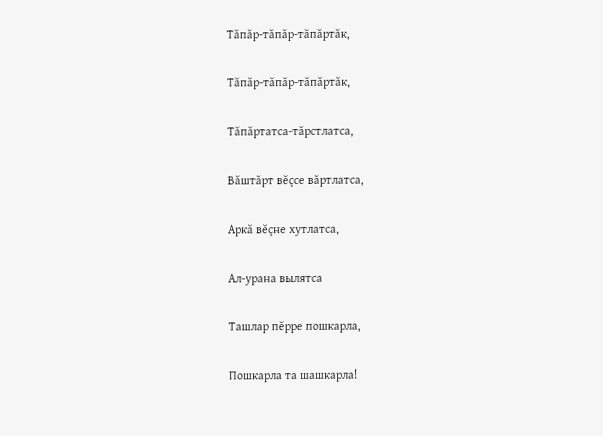Тăпăр-тăпăр-тăпăртăк,

Тăпăр-тăпăр-тăпăртăк,

Тăпăртатса-тăрстлатса,

Вăштăрт вĕçсе вăртлатса,

Аркă вĕçне хутлатса,

Ал-урана вылятса

Ташлар пĕрре пошкарла,

Пошкарла та шашкарла!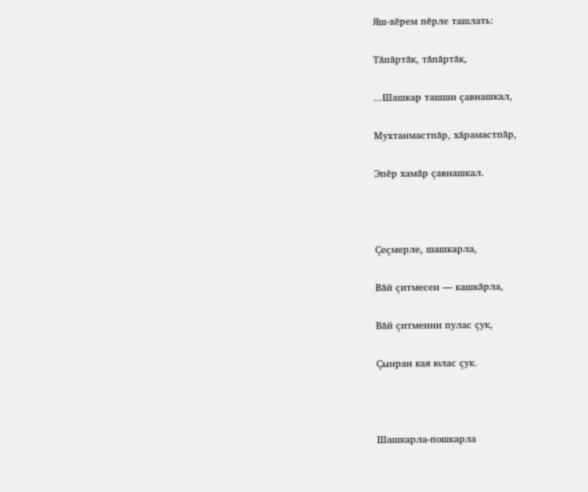Яш-хĕрем пĕрле ташлать:

Тăпăртăк, тăпăртăк,

...Шашкар ташши çавнашкал,

Мухтанмастпăр, хăрамастпăр,

Эпĕр хамăр çавнашкал.



Çеçмерле, шашкарла,

Вăй çитмесен — кашкăрла,

Вăй çитменни пулас çук,

Çынран кая юлас çук.



Шашкарла-пошкарла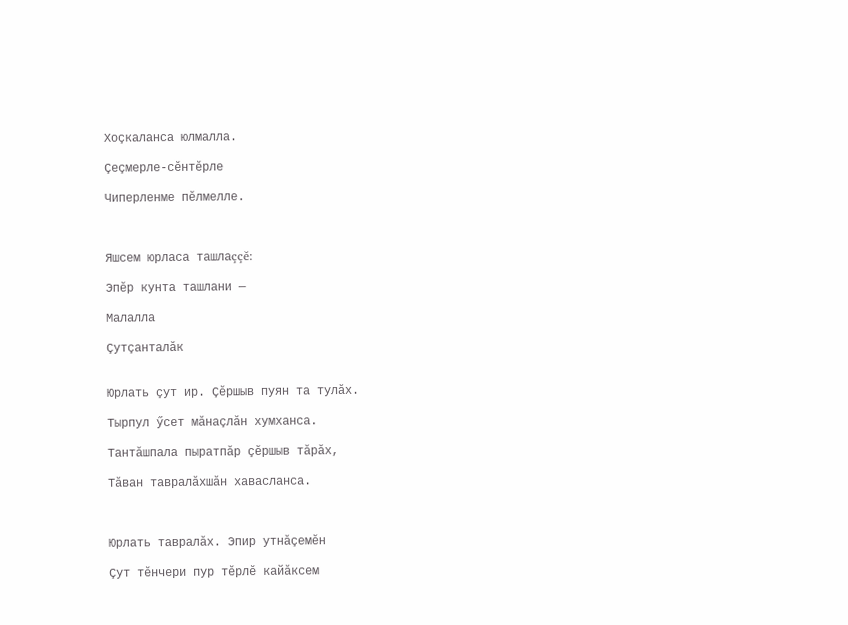Хоçкаланса юлмалла.

Çеçмерле-сĕнтĕрле

Чиперленме пĕлмелле.



Яшсем юрласа ташлаççĕ:

Эпĕр кунта ташлани —

Малалла

Çутçанталăк


Юрлать çут ир. Çĕршыв пуян та тулăх.

Тырпул ӳсет мăнаçлăн хумханса.

Тантăшпала пыратпăр çĕршыв тăрăх,

Тăван тавралăхшăн хавасланса.



Юрлать тавралăх. Эпир утнăçемĕн

Çут тĕнчери пур тĕрлĕ кайăксем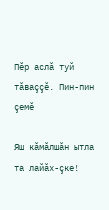Пĕр аслă туй тăваççĕ. Пин-пин çемĕ

Яш кăмăлшăн ытла та лайăх-çке!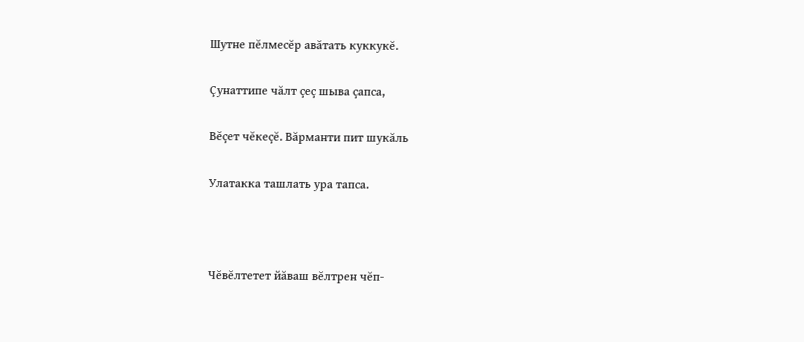Шутне пĕлмесĕр авăтать куккукĕ.

Çунаттипе чăлт çеç шыва çапса,

Вĕçет чĕкеçĕ. Вăрманти пит шукăль

Улатакка ташлать ура тапса.



Чĕвĕлтетет йăваш вĕлтрен чĕп-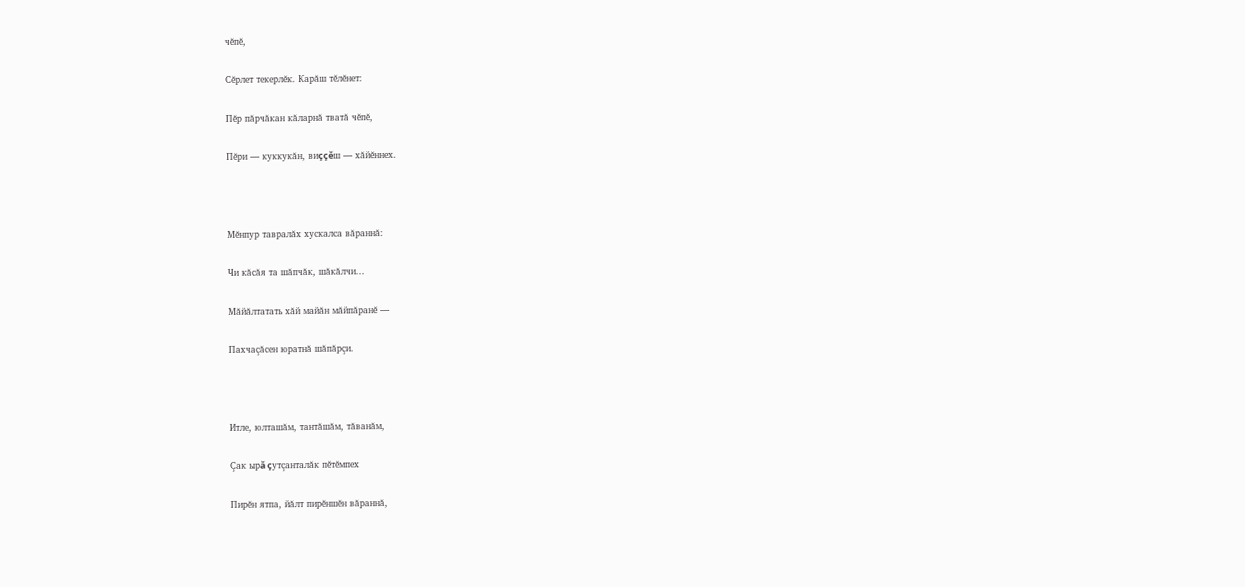чĕпĕ,

Сĕрлет текерлĕк. Карăш тĕлĕнет:

Пĕр пăрчăкан кăларнă тватă чĕпĕ,

Пĕри — куккукăн, виççĕш — хăйĕннех.



Мĕнпур тавралăх хускалса вăраннă:

Чи кăсăя та шăпчăк, шăкăлчи...

Мăйăлтатать хăй майăн мăйпăранĕ —

Пахчаçăсен юратнă шăпăрçи.



Итле, юлташăм, тантăшăм, тăванăм,

Çак ырă çутçанталăк пĕтĕмпех

Пирĕн ятпа, йăлт пирĕншĕн вăраннă,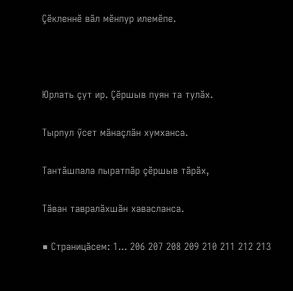Çĕкленнĕ вăл мĕнпур илемĕпе.



Юрлать çут ир. Çĕршыв пуян та тулăх.

Тырпул ӳсет мăнаçлăн хумханса.

Тантăшпала пыратпăр çĕршыв тăрăх,

Тăван тавралăхшăн хавасланса.

■ Страницăсем: 1... 206 207 208 209 210 211 212 213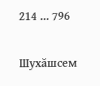214 ... 796

Шухăшсем